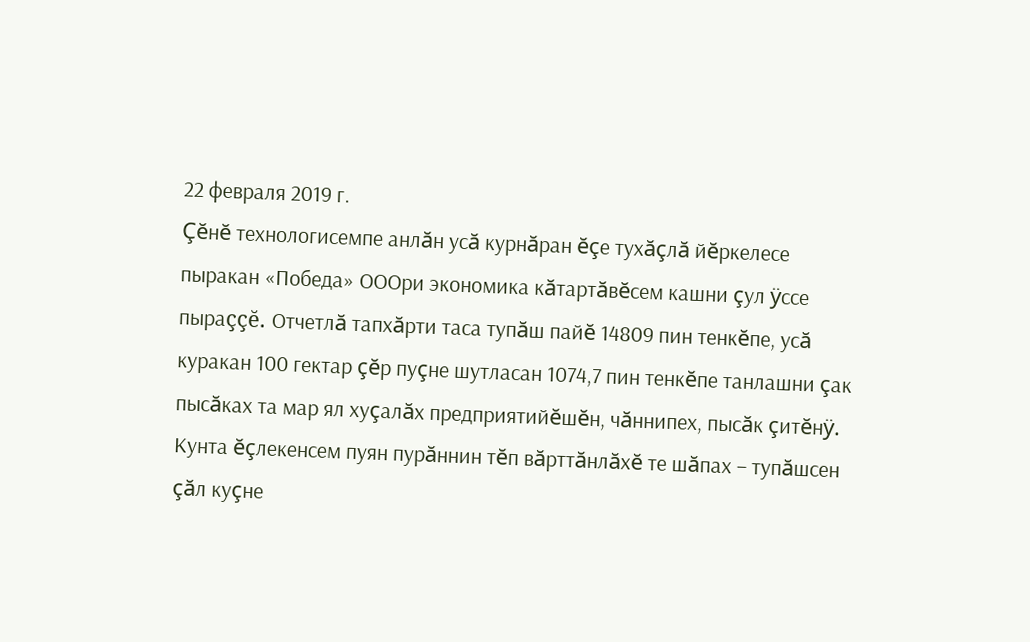22 февраля 2019 г.
Çĕнĕ технологисемпе анлăн усă курнăран ĕçе тухăçлă йĕркелесе пыракан «Победа» ОООри экономика кăтартăвĕсем кашни çул ÿссе пыраççĕ. Отчетлă тапхăрти таса тупăш пайĕ 14809 пин тенкĕпе, усă куракан 100 гектар çĕр пуçне шутласан 1074,7 пин тенкĕпе танлашни çак пысăках та мар ял хуçалăх предприятийĕшĕн, чăннипех, пысăк çитĕнÿ.
Кунта ĕçлекенсем пуян пурăннин тĕп вăрттăнлăхĕ те шăпах – тупăшсен çăл куçне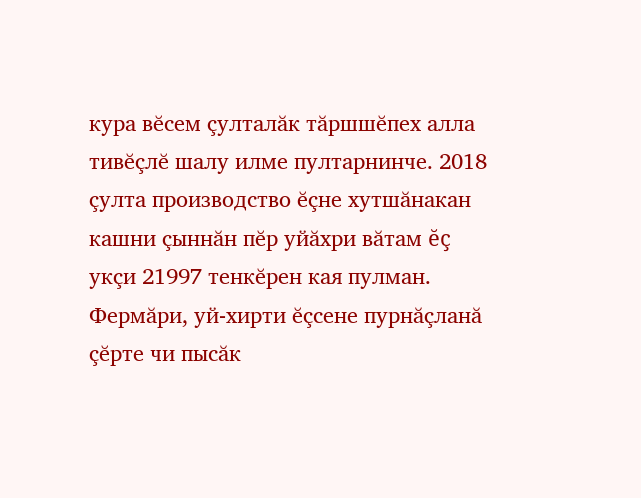кура вĕсем çулталăк тăршшĕпех алла тивĕçлĕ шалу илме пултарнинче. 2018 çулта производство ĕçне хутшăнакан кашни çыннăн пĕр уйăхри вăтам ĕç укçи 21997 тенкĕрен кая пулман. Фермăри, уй-хирти ĕçсене пурнăçланă çĕрте чи пысăк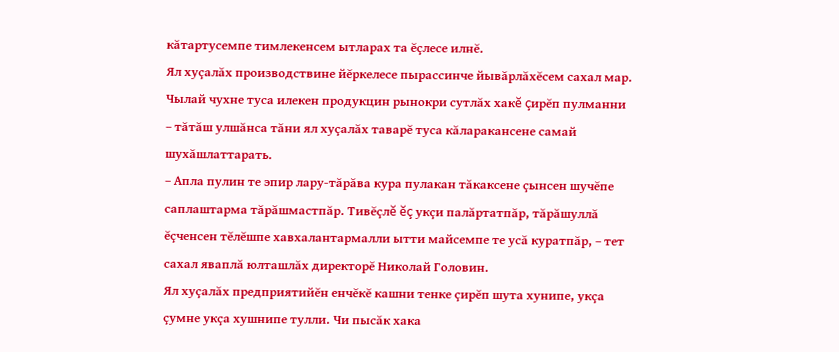кăтартусемпе тимлекенсем ытларах та ĕçлесе илнĕ.
Ял хуçалăх производствине йĕркелесе пырассинче йывăрлăхĕсем сахал мар. Чылай чухне туса илекен продукцин рынокри сутлăх хакĕ çирĕп пулманни – тăтăш улшăнса тăни ял хуçалăх таварĕ туса кăларакансене самай шухăшлаттарать.
– Апла пулин те эпир лару-тăрăва кура пулакан тăкаксене çынсен шучĕпе саплаштарма тăрăшмастпăр. Тивĕçлĕ ĕç укçи палăртатпăр, тăрăшуллă ĕçченсен тĕлĕшпе хавхалантармалли ытти майсемпе те усă куратпăр, – тет сахал яваплă юлташлăх директорĕ Николай Головин.
Ял хуçалăх предприятийĕн енчĕкĕ кашни тенке çирĕп шута хунипе, укçа çумне укçа хушнипе тулли. Чи пысăк хака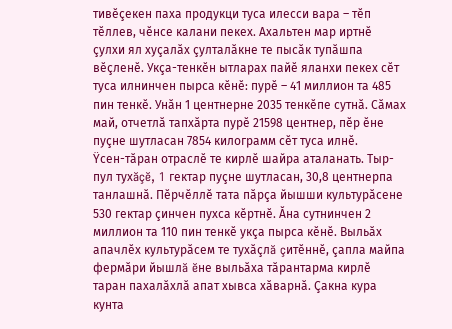тивĕçекен паха продукци туса илесси вара – тĕп тĕллев, чĕнсе калани пекех. Ахальтен мар иртнĕ çулхи ял хуçалăх çулталăкне те пысăк тупăшпа вĕçленĕ. Укçа-тенкĕн ытларах пайĕ яланхи пекех сĕт туса илнинчен пырса кĕнĕ: пурĕ – 41 миллион та 485 пин тенкĕ. Унăн 1 центнерне 2035 тенкĕпе сутнă. Сăмах май, отчетлă тапхăрта пурĕ 21598 центнер, пĕр ĕне пуçне шутласан 7854 килограмм сĕт туса илнĕ.
Ÿсен-тăран отраслĕ те кирлĕ шайра аталанать. Тыр-пул тухăçĕ, 1 гектар пуçне шутласан, 30,8 центнерпа танлашнă. Пĕрчĕллĕ тата пăрçа йышши культурăсене 530 гектар çинчен пухса кĕртнĕ. Ăна сутнинчен 2 миллион та 110 пин тенкĕ укçа пырса кĕнĕ. Выльăх апачлĕх культурăсем те тухăçлă çитĕннĕ, çапла майпа фермăри йышлă ĕне выльăха тăрантарма кирлĕ таран пахалăхлă апат хывса хăварнă. Çакна кура кунта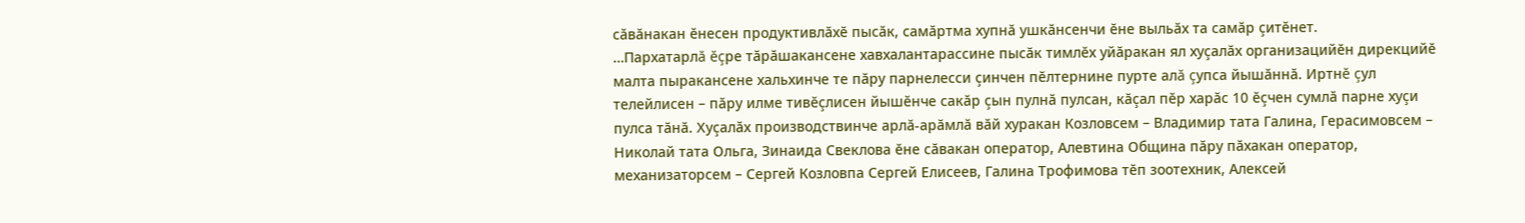сăвăнакан ĕнесен продуктивлăхĕ пысăк, самăртма хупнă ушкăнсенчи ĕне выльăх та самăр çитĕнет.
…Пархатарлă ĕçре тăрăшакансене хавхалантарассине пысăк тимлĕх уйăракан ял хуçалăх организацийĕн дирекцийĕ малта пыракансене хальхинче те пăру парнелесси çинчен пĕлтернине пурте алă çупса йышăннă. Иртнĕ çул телейлисен – пăру илме тивĕçлисен йышĕнче сакăр çын пулнă пулсан, кăçал пĕр харăс 10 ĕçчен сумлă парне хуçи пулса тăнă. Хуçалăх производствинче арлă-арăмлă вăй хуракан Козловсем – Владимир тата Галина, Герасимовсем – Николай тата Ольга, Зинаида Свеклова ĕне сăвакан оператор, Алевтина Община пăру пăхакан оператор, механизаторсем – Сергей Козловпа Сергей Елисеев, Галина Трофимова тĕп зоотехник, Алексей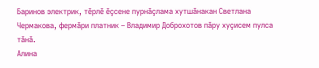Баринов электрик, тĕрлĕ ĕçсене пурнăçлама хутшăнакан Светлана Чермакова, фермăри платник – Владимир Доброхотов пăру хуçисем пулса тăнă.
Алина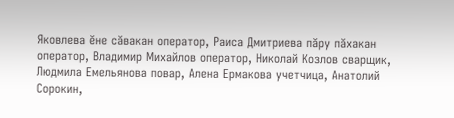Яковлева ĕне сăвакан оператор, Раиса Дмитриева пăру пăхакан оператор, Владимир Михайлов оператор, Николай Козлов сварщик, Людмила Емельянова повар, Алена Ермакова учетчица, Анатолий Сорокин,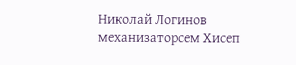Николай Логинов механизаторсем Хисеп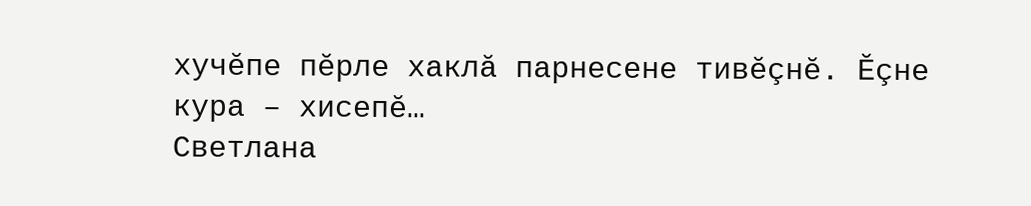хучĕпе пĕрле хаклă парнесене тивĕçнĕ. Ĕçне кура – хисепĕ…
Светлана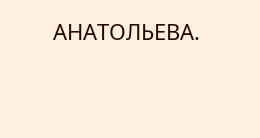АНАТОЛЬЕВА.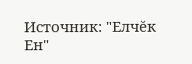Источник: "Елчĕк Ен"